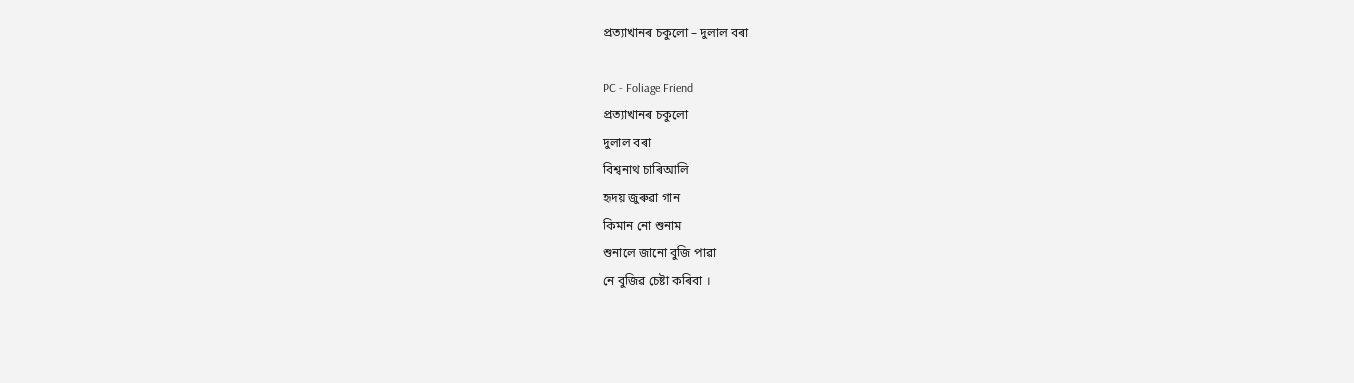প্ৰত্যাখানৰ চকুলো – দুলাল বৰা

PC - Foliage Friend
প্ৰত্যাখানৰ চকুলো
দুলাল বৰা
বিশ্বনাথ চাৰিআলি
হৃদয় জুৰুৱা গান
কিমান নো শুনাম
শুনালে জানো বুজি পাৱা
নে বুজিৱ চেষ্টা কৰিবা ।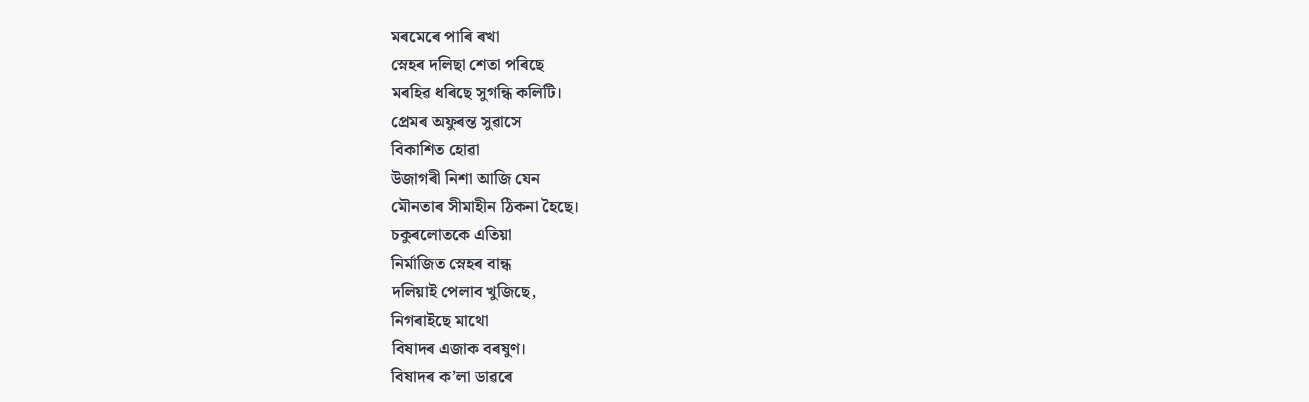মৰমেৰে পাৰি ৰখা
স্নেহৰ দলিছা শেতা পৰিছে
মৰহিৱ ধৰিছে সুগন্ধি কলিটি।
প্ৰেমৰ অফুৰন্ত সুৱাসে
বিকাশিত হোৱা
উজাগৰী নিশা আজি যেন
মৌনতাৰ সীমাহীন ঠিকনা হৈছে।
চকুৰলোতকে এতিয়া
নিৰ্মাজিত স্নেহৰ বান্ধ
দলিয়াই পেলাব খুজিছে,
নিগৰাইছে মাথো
বিষাদৰ এজাক বৰষুণ।
বিষাদৰ ক’লা ডাৱৰে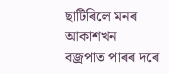ছাটিৰিলে মনৰ আকাশখন
বজ্ৰপাত পাৰৰ দৰে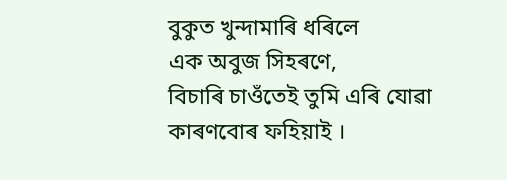বুকুত খুন্দামাৰি ধৰিলে
এক অবুজ সিহৰণে,
বিচাৰি চাওঁতেই তুমি এৰি যোৱা
কাৰণবোৰ ফহিয়াই ।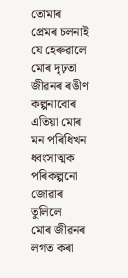তোমাৰ প্ৰেমৰ চলনাই
যে হেৰুৱালে মোৰ দৃঢ়তা
জীৱনৰ ৰঙীণ কল্পনাবোৰ
এতিয়া মোৰ মন পৰিধিখন
ধ্বংসাত্মক পৰিকল্পনো জোৱাৰ তুলিলে
মোৰ জীৱনৰ লগত কৰা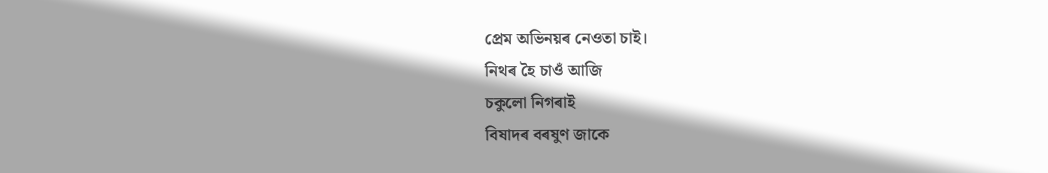প্ৰেম অভিনয়ৰ নেওতা চাই।
নিথৰ হৈ চাওঁ আজি
চকুলো নিগৰাই
বিষাদৰ বৰষুণ জাকে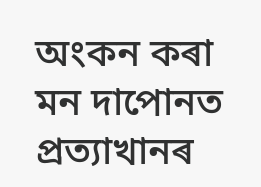অংকন কৰা
মন দাপোনত প্ৰত্যাখানৰ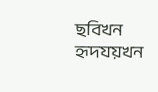ছবিখন
হৃদযয়খন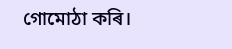গোমোঠা কৰি।